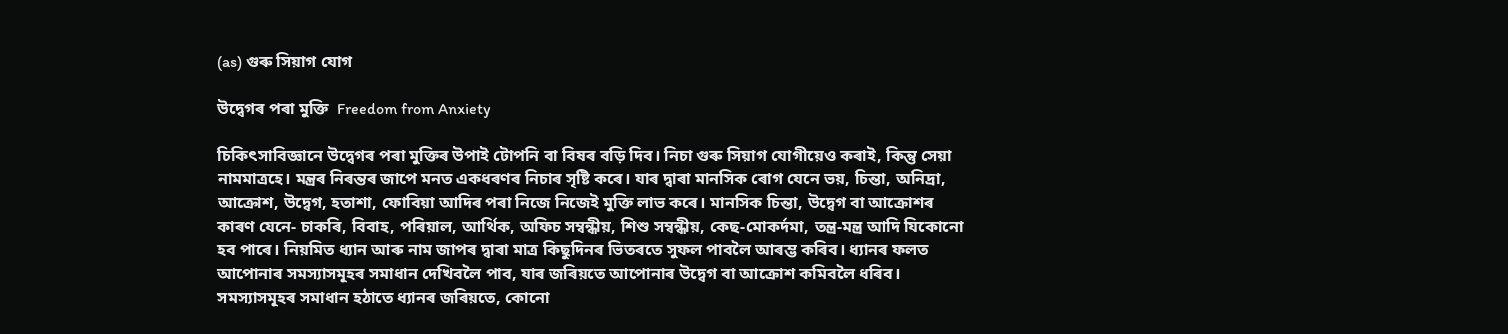(as) গুৰু সিয়াগ যোগ

উদ্বেগৰ পৰা মুক্তি  Freedom from Anxiety

চিকিৎসাবিজ্ঞানে উদ্বেগৰ পৰা মুক্তিৰ উপাই টোপনি বা বিষৰ বড়ি দিব। নিচা গুৰু সিয়াগ যোগীয়েও কৰাই, কিন্তু সেয়া নামমাত্ৰহে। মন্ত্ৰৰ নিৰন্তৰ জাপে মনত একধৰণৰ নিচাৰ সৃষ্টি কৰে। যাৰ দ্বাৰা মানসিক ৰোগ যেনে ভয়, চিন্তা, অনিদ্ৰা, আক্ৰোশ, উদ্বেগ, হতাশা, ফোবিয়া আদিৰ পৰা নিজে নিজেই মুক্তি লাভ কৰে। মানসিক চিন্তা, উদ্বেগ বা আক্ৰোশৰ কাৰণ যেনে- চাকৰি, বিবাহ, পৰিয়াল, আৰ্থিক, অফিচ সম্বন্ধীয়, শিশু সম্বন্ধীয়, কেছ-মোকৰ্দমা, তন্ত্ৰ-মন্ত্ৰ আদি যিকোনো হব পাৰে। নিয়মিত ধ্যান আৰু নাম জাপৰ দ্বাৰা মাত্ৰ কিছুদিনৰ ভিতৰতে সুফল পাবলৈ আৰম্ভ কৰিব। ধ্যানৰ ফলত আপোনাৰ সমস্যাসমূহৰ সমাধান দেখিবলৈ পাব, যাৰ জৰিয়তে আপোনাৰ উদ্বেগ বা আক্ৰোশ কমিবলৈ ধৰিব। সমস্যাসমূহৰ সমাধান হঠাতে ধ্যানৰ জৰিয়তে, কোনো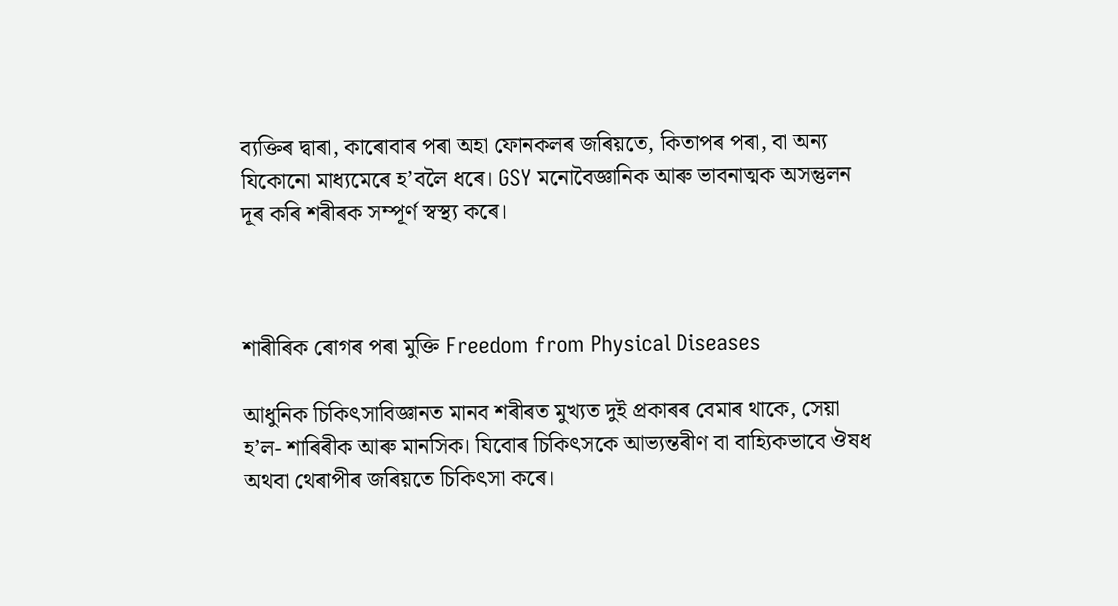ব্যক্তিৰ দ্বাৰা, কাৰোবাৰ পৰা অহা ফোনকলৰ জৰিয়তে, কিতাপৰ পৰা, বা অন্য যিকোনো মাধ্যমেৰে হ’বলৈ ধৰে। GSY মনোবৈজ্ঞানিক আৰু ভাবনাত্মক অসন্তুলন দূৰ কৰি শৰীৰক সম্পূৰ্ণ স্বস্থ্য কৰে।



শাৰীৰিক ৰোগৰ পৰা মুক্তি Freedom from Physical Diseases

আধুনিক চিকিৎসাবিজ্ঞানত মানব শৰীৰত মুখ্যত দুই প্ৰকাৰৰ বেমাৰ থাকে, সেয়া হ’ল- শাৰিৰীক আৰু মানসিক। যিবোৰ চিকিৎসকে আভ্যন্তৰীণ বা বাহ্যিকভাবে ঔষধ অথবা থেৰাপীৰ জৰিয়তে চিকিৎসা কৰে।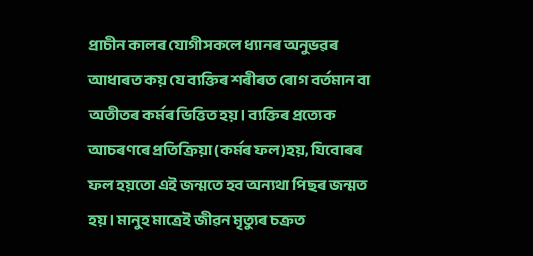প্ৰাচীন কালৰ যোগীসকলে ধ্যানৰ অনুভৱৰ আধাৰত কয় যে ব্যক্তিৰ শৰীৰত ৰোগ বৰ্তমান বা অতীতৰ কৰ্মৰ ভিত্তিত হয়। ব্যক্তিৰ প্ৰত্যেক আচৰণৰে প্ৰতিক্ৰিয়া (কৰ্মৰ ফল)হয়, যিবোৰৰ ফল হয়তো এই জন্মতে হব অন্যথা পিছৰ জন্মত হয়। মানুহ মাত্ৰেই জীৱন মৃত্যুৰ চক্ৰত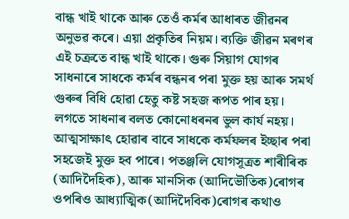বান্ধ খাই থাকে আৰু তেওঁ কৰ্মৰ আধাৰত জীৱনৰ অনুভৱ কৰে। এয়া প্ৰকৃতিৰ নিয়ম। ব্যক্তি জীৱন মৰণৰ এই চক্ৰতে বান্ধ খাই থাকে। গুৰু সিয়াগ যোগৰ সাধনাৰে সাধকে কৰ্মৰ বন্ধনৰ পৰা মুক্ত হয় আৰু সমৰ্থ গুৰুৰ বিধি হোৱা হেতু কষ্ট সহজ ৰূপত পাৰ হয়। লগতে সাধনাৰ বলত কোনোধৰনৰ ভুল কাৰ্য নহয়। আত্মসাক্ষাৎ হোৱাৰ বাবে সাধকে কৰ্মফলৰ ইচ্ছাৰ পৰা সহজেই মুক্ত হব পাৰে। পতঞ্জলি যোগসূত্ৰত শাৰীৰিক (আদিদৈহিক), আৰু মানসিক (আদিভৌতিক)ৰোগৰ ওপৰিও আধ্যাত্মিক(আদিদৈবিক)ৰোগৰ কথাও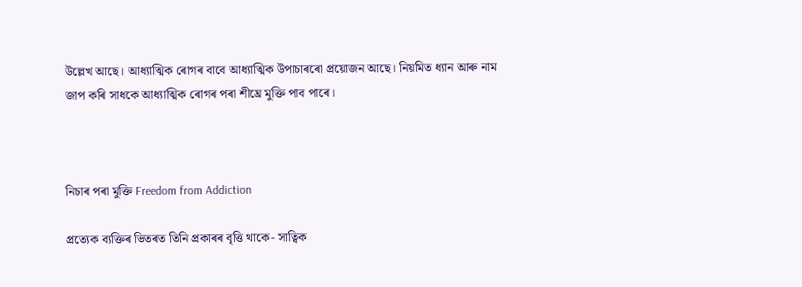উল্লেখ আছে। আধ্যাত্মিক ৰোগৰ বাবে আধ্যাত্মিক উপাচাৰৰো প্ৰয়োজন আছে। নিয়মিত ধ্যান আৰু নাম জাপ কৰি সাধকে আধ্যাত্মিক ৰোগৰ পৰা শীঘ্ৰে মুক্তি পাব পাৰে।



নিচাৰ পৰা মুক্তি Freedom from Addiction

প্ৰত্যেক ব্যক্তিৰ ভিতৰত তিনি প্ৰকাৰৰ বৃত্তি থাকে- সাত্বিক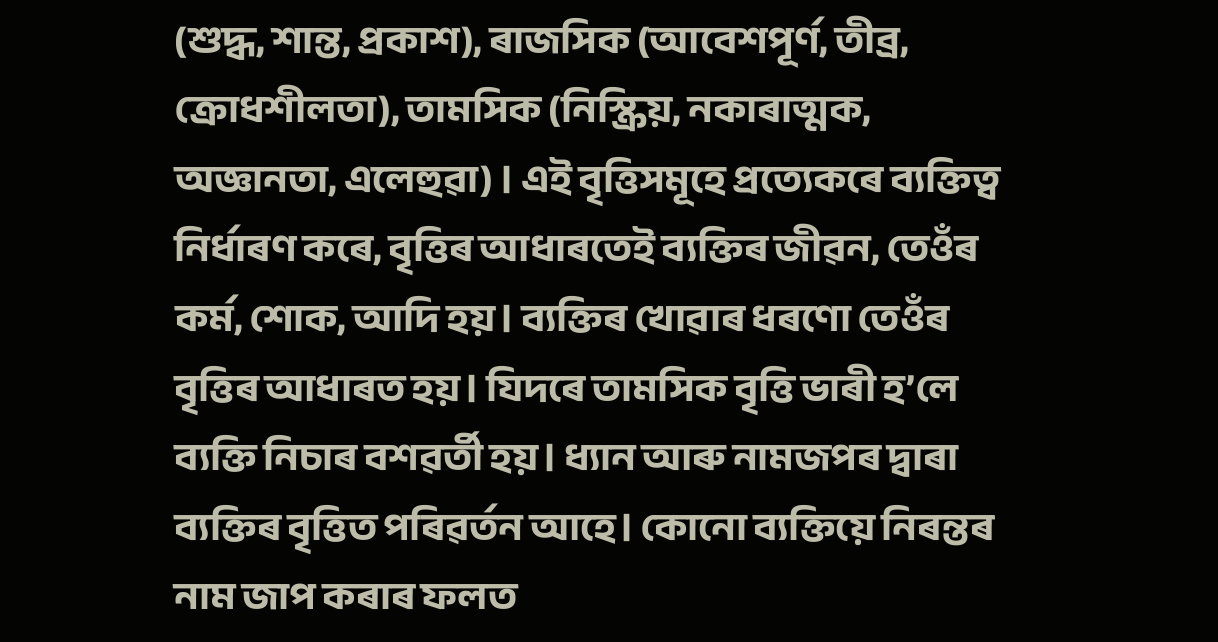(শুদ্ধ, শান্ত, প্ৰকাশ), ৰাজসিক (আবেশপূৰ্ণ, তীব্ৰ, ক্ৰোধশীলতা), তামসিক (নিস্ক্ৰিয়, নকাৰাত্মক, অজ্ঞানতা, এলেহুৱা) । এই বৃত্তিসমূহে প্ৰত্যেকৰে ব্যক্তিত্ব নিৰ্ধাৰণ কৰে, বৃত্তিৰ আধাৰতেই ব্যক্তিৰ জীৱন, তেওঁৰ কৰ্ম, শোক, আদি হয়। ব্যক্তিৰ খোৱাৰ ধৰণো তেওঁৰ বৃত্তিৰ আধাৰত হয়। যিদৰে তামসিক বৃত্তি ভাৰী হ’লে ব্যক্তি নিচাৰ বশৱৰ্তী হয়। ধ্যান আৰু নামজপৰ দ্বাৰা ব্যক্তিৰ বৃত্তিত পৰিৱৰ্তন আহে। কোনো ব্যক্তিয়ে নিৰন্তৰ নাম জাপ কৰাৰ ফলত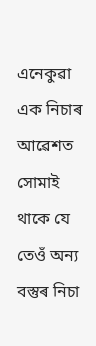এনেকুৱা এক নিচাৰ আৱেশত সোমাই থাকে যে তেওঁ অন্য বস্তুৰ নিচা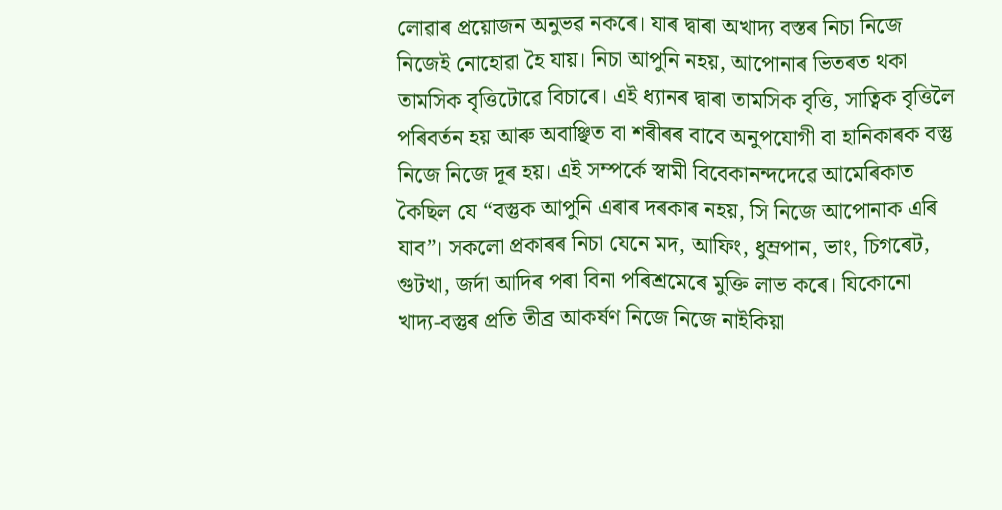লোৱাৰ প্ৰয়োজন অনুভৱ নকৰে। যাৰ দ্বাৰা অখাদ্য বস্তৰ নিচা নিজে নিজেই নোহোৱা হৈ যায়। নিচা আপুনি নহয়, আপোনাৰ ভিতৰত থকা তামসিক বৃত্তিটোৱে বিচাৰে। এই ধ্যানৰ দ্বাৰা তামসিক বৃত্তি, সাত্বিক বৃত্তিলৈ পৰিবৰ্তন হয় আৰু অবাঞ্ছিত বা শৰীৰৰ বাবে অনুপযোগী বা হানিকাৰক বস্তু নিজে নিজে দূৰ হয়। এই সম্পৰ্কে স্বামী বিবেকানন্দদেৱে আমেৰিকাত কৈছিল যে “বস্তুক আপুনি এৰাৰ দৰকাৰ নহয়, সি নিজে আপোনাক এৰি যাব”। সকলো প্ৰকাৰৰ নিচা যেনে মদ, আফিং, ধুম্ৰপান, ভাং, চিগৰেট, গুটখা, জৰ্দা আদিৰ পৰা বিনা পৰিশ্ৰমেৰে মুক্তি লাভ কৰে। যিকোনো খাদ্য-বস্তুৰ প্ৰতি তীব্ৰ আকৰ্ষণ নিজে নিজে নাইকিয়া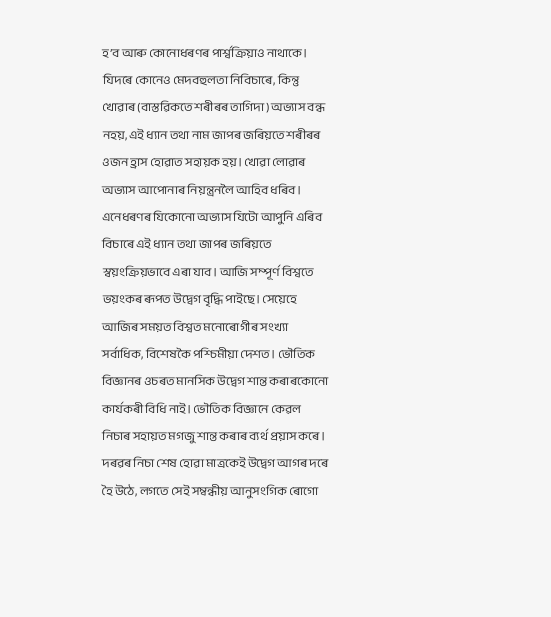হ’ব আৰু কোনোধৰণৰ পাৰ্শ্বক্ৰিয়াও নাথাকে। যিদৰে কোনেও মেদবহুলতা নিবিচাৰে, কিন্তু খোৱাৰ (বাস্তৱিকতে শৰীৰৰ তাগিদা) অভ্যাস বন্ধ নহয়, এই ধ্যান তথা নাম জাপৰ জৰিয়তে শৰীৰৰ ওজন হ্ৰাস হোৱাত সহায়ক হয়। খোৱা লোৱাৰ অভ্যাস আপোনাৰ নিয়ন্ত্ৰনলৈ আহিব ধৰিব। এনেধৰণৰ যিকোনো অভ্যাস যিটো আপুনি এৰিব বিচাৰে এই ধ্যান তথা জাপৰ জৰিয়তে স্বয়ংক্ৰিয়ভাবে এৰা যাব। আজি সম্পূৰ্ণ বিশ্বতে ভয়ংকৰ ৰূপত উদ্বেগ বৃদ্ধি পাইছে। সেয়েহে আজিৰ সময়ত বিশ্বত মনোৰোগীৰ সংখ্যা সৰ্বাধিক, বিশেষকৈ পশ্চিমীয়া দেশত। ভৌতিক বিজ্ঞানৰ ওচৰত মানসিক উদ্বেগ শান্ত কৰাৰকোনো কাৰ্যকৰী বিধি নাই। ভৌতিক বিজ্ঞানে কেৱল নিচাৰ সহায়ত মগজু শান্ত কৰাৰ ব্যৰ্থ প্ৰয়াস কৰে। দৰৱৰ নিচা শেষ হোৱা মাত্ৰকেই উদ্বেগ আগৰ দৰে হৈ উঠে, লগতে সেই সম্বন্ধীয় আনুসংগিক ৰোগো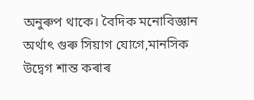অনুৰুপ থাকে। বৈদিক মনোবিজ্ঞান অৰ্থাৎ গুৰু সিয়াগ যোগে,মানসিক উদ্বেগ শান্ত কৰাৰ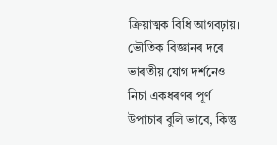ক্ৰিয়াত্মক বিধি আগবঢ়ায়। ভৌতিক বিজ্ঞানৰ দৰে ভাৰতীয় যোগ দৰ্শনেও নিচা একধৰণৰ পূৰ্ণ উপাচাৰ বুলি ভাবে, কিন্তু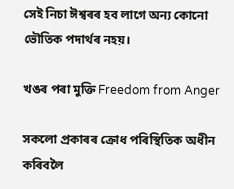সেই নিচা ঈশ্বৰৰ হব লাগে অন্য কোনো ভৌতিক পদাৰ্থৰ নহয়।

খঙৰ পৰা মুক্তি Freedom from Anger

সকলো প্ৰকাৰৰ ক্ৰোধ পৰিস্থিতিক অধীন কৰিবলৈ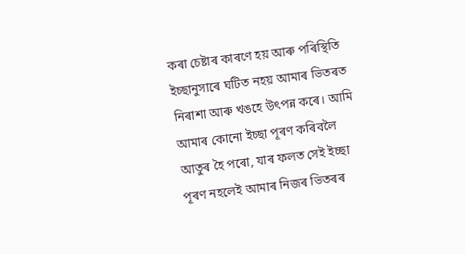কৰা চেষ্টাৰ কাৰণে হয় আৰু পৰিস্থিতি ইচ্ছানুসাৰে ঘটিত নহয় আমাৰ ভিতৰত নিৰাশা আৰু খঙহে উৎপন্ন কৰে। আমি আমাৰ কোনো ইচ্ছা পূৰণ কৰিবলৈ আতুৰ হৈ পৰো, যাৰ ফলত সেই ইচ্ছা পূৰণ নহলেই আমাৰ নিজৰ ভিতৰৰ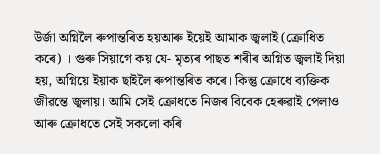উৰ্জা অগ্নিলৈ ৰুপান্তৰিত হয়আৰু ইয়েই আমাক জ্বলাই (ক্ৰোধিত কৰে) । গুৰু সিয়াগে কয় যে- মৃত্যৰ পাছত শৰীৰ অগ্নিত জ্বলাই দিয়া হয়, অগ্নিয়ে ইয়াক ছাইলৈ ৰুপান্তৰিত কৰে। কিন্তু ক্ৰোধে ব্যক্তিক জীৱন্তে জ্বলায়। আমি সেই ক্ৰোধতে নিজৰ বিবেক হেৰুৱাই পেলাও আৰু ক্ৰোধতে সেই সকলো কৰি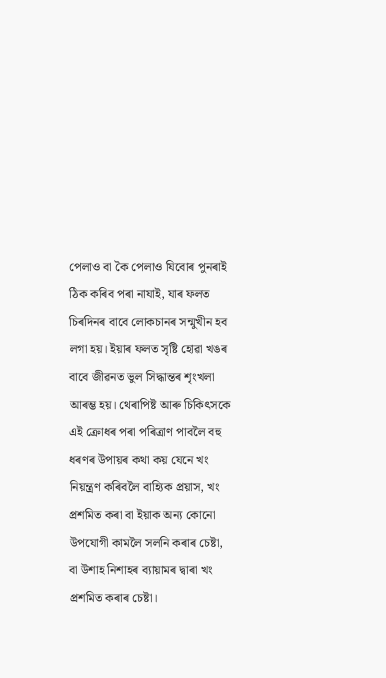পেলাও বা কৈ পেলাও যিবোৰ পুনৰাই ঠিক কৰিব পৰা নাযাই, যাৰ ফলত চিৰদিনৰ বাবে লোকচানৰ সন্মুখীন হব লগা হয়। ইয়াৰ ফলত সৃষ্টি হোৱা খঙৰ বাবে জীৱনত ভুল সিদ্ধান্তৰ শৃংখলা আৰম্ভ হয়। থেৰাপিষ্ট আৰু চিকিৎসকে এই ক্ৰোধৰ পৰা পৰিত্ৰাণ পাবলৈ বহু ধৰণৰ উপায়ৰ কথা কয় যেনে খং নিয়ন্ত্ৰণ কৰিবলৈ বাহ্যিক প্ৰয়াস, খং প্ৰশমিত কৰা বা ইয়াক অন্য কোনো উপযোগী কামলৈ সলনি কৰাৰ চেষ্টা, বা উশাহ নিশাহৰ ব্যায়ামৰ দ্বাৰা খং প্ৰশমিত কৰাৰ চেষ্টা।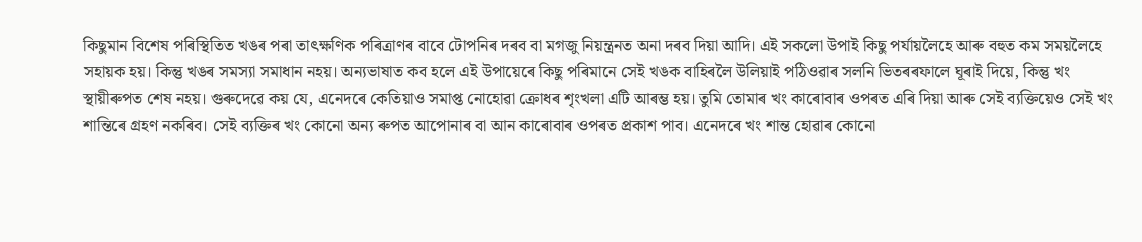কিছুমান বিশেষ পৰিস্থিতিত খঙৰ পৰা তাৎক্ষণিক পৰিত্ৰাণৰ বাবে টোপনিৰ দৰব বা মগজু নিয়ন্ত্ৰনত অনা দৰব দিয়া আদি। এই সকলো উপাই কিছু পৰ্যায়লৈহে আৰু বহুত কম সময়লৈহে সহায়ক হয়। কিন্তু খঙৰ সমস্যা সমাধান নহয়। অন্যভাষাত কব হলে এই উপায়েৰে কিছু পৰিমানে সেই খঙক বাহিৰলৈ উলিয়াই পঠিওৱাৰ সলনি ভিতৰৰফালে ঘূৰাই দিয়ে, কিন্তু খং স্থায়ীৰুপত শেষ নহয়। গুৰুদেৱে কয় যে, এনেদৰে কেতিয়াও সমাপ্ত নোহোৱা ক্ৰোধৰ শৃংখলা এটি আৰম্ভ হয়। তুমি তোমাৰ খং কাৰোবাৰ ওপৰত এৰি দিয়া আৰু সেই ব্যক্তিয়েও সেই খং শান্তিৰে গ্ৰহণ নকৰিব। সেই ব্যক্তিৰ খং কোনো অন্য ৰুপত আপোনাৰ বা আন কাৰোবাৰ ওপৰত প্ৰকাশ পাব। এনেদৰে খং শান্ত হোৱাৰ কোনো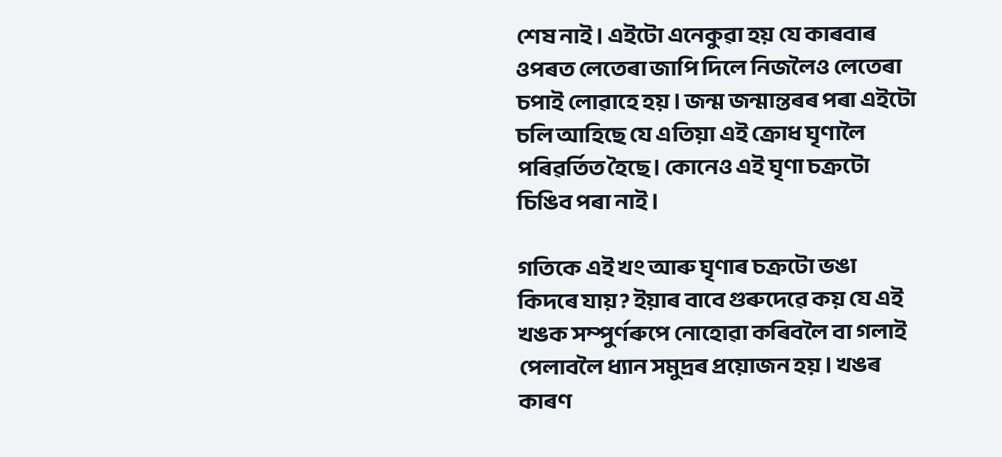শেষ নাই। এইটো এনেকুৱা হয় যে কাৰবাৰ ওপৰত লেতেৰা জাপি দিলে নিজলৈও লেতেৰা চপাই লোৱাহে হয়। জন্ম জন্মান্তৰৰ পৰা এইটো চলি আহিছে যে এতিয়া এই ক্ৰোধ ঘৃণালৈ পৰিৱৰ্তিত হৈছে। কোনেও এই ঘৃণা চক্ৰটো চিঙিব পৰা নাই।

গতিকে এই খং আৰু ঘৃণাৰ চক্ৰটো ভঙা কিদৰে যায়? ইয়াৰ বাবে গুৰুদেৱে কয় যে এই খঙক সম্পুৰ্ণৰুপে নোহোৱা কৰিবলৈ বা গলাই পেলাবলৈ ধ্যান সমুদ্ৰৰ প্ৰয়োজন হয়। খঙৰ কাৰণ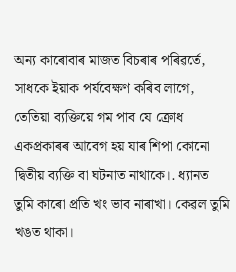অন্য কাৰোবাৰ মাজত বিচৰাৰ পৰিৱৰ্তে, সাধকে ইয়াক পৰ্যবেক্ষণ কৰিব লাগে, তেতিয়া ব্যক্তিয়ে গম পাব যে ক্ৰোধ একপ্ৰকাৰৰ আবেগ হয় যাৰ শিপা কোনো দ্বিতীয় ব্যক্তি বা ঘটনাত নাথাকে।. ধ্যানত তুমি কাৰো প্ৰতি খং ভাব নাৰাখা। কেৱল তুমি খঙত থাকা।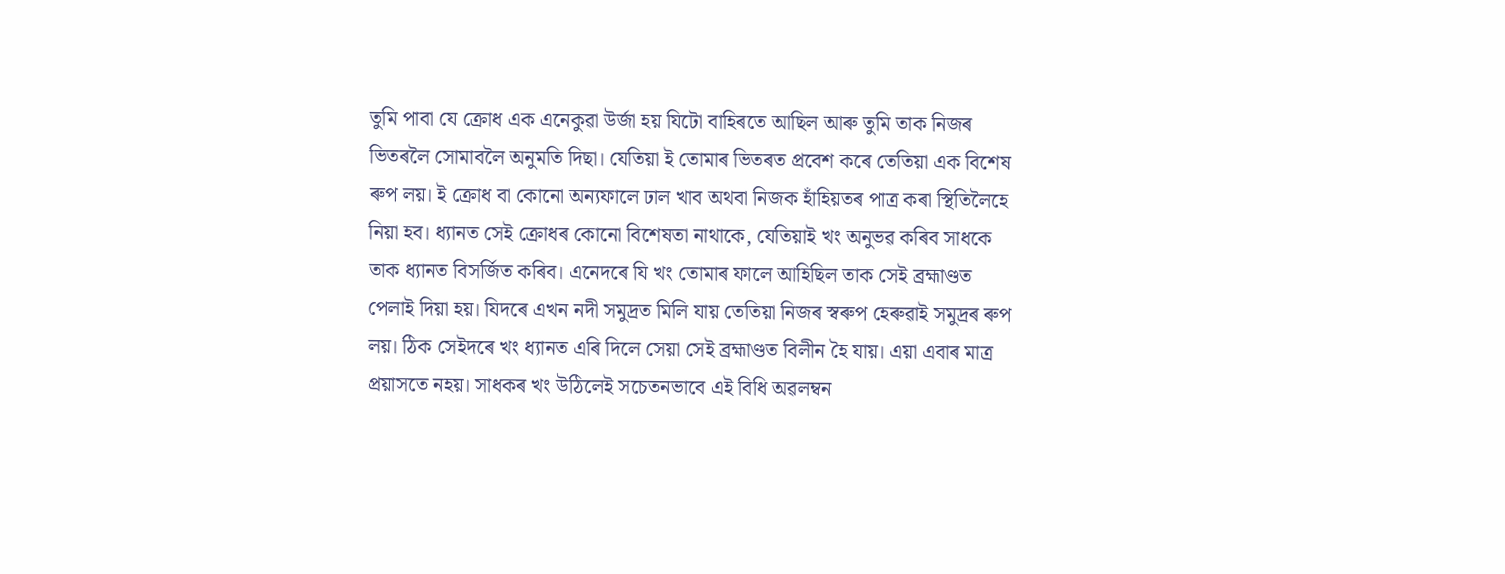তুমি পাবা যে ক্ৰোধ এক এনেকুৱা উৰ্জা হয় যিটো বাহিৰতে আছিল আৰু তুমি তাক নিজৰ ভিতৰলৈ সোমাবলৈ অনুমতি দিছা। যেতিয়া ই তোমাৰ ভিতৰত প্ৰবেশ কৰে তেতিয়া এক বিশেষ ৰুপ লয়। ই ক্ৰোধ বা কোনো অন্যফালে ঢাল খাব অথবা নিজক হাঁহিয়তৰ পাত্ৰ কৰা স্থিতিলৈহে নিয়া হব। ধ্যানত সেই ক্ৰোধৰ কোনো বিশেষতা নাথাকে, যেতিয়াই খং অনুভৱ কৰিব সাধকে তাক ধ্যানত বিসৰ্জিত কৰিব। এনেদৰে যি খং তোমাৰ ফালে আহিছিল তাক সেই ব্ৰহ্মাণ্ডত পেলাই দিয়া হয়। যিদৰে এখন নদী সমুদ্ৰত মিলি যায় তেতিয়া নিজৰ স্বৰুপ হেৰুৱাই সমুদ্ৰৰ ৰুপ লয়। ঠিক সেইদৰে খং ধ্যানত এৰি দিলে সেয়া সেই ব্ৰহ্মাণ্ডত বিলীন হৈ যায়। এয়া এবাৰ মাত্ৰ প্ৰয়াসতে নহয়। সাধকৰ খং উঠিলেই সচেতনভাবে এই বিধি অৱলম্বন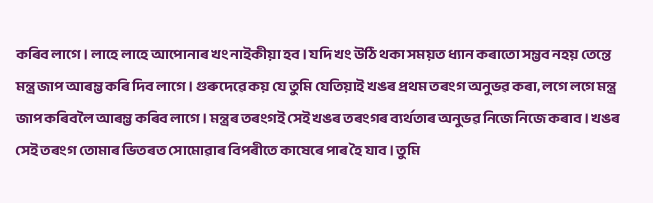কৰিব লাগে। লাহে লাহে আপোনাৰ খং নাইকীয়া হব। যদি খং উঠি থকা সময়ত ধ্যান কৰাতো সম্ভব নহয় তেন্তে মন্ত্ৰ জাপ আৰম্ভ কৰি দিব লাগে। গুৰুদেৱে কয় যে তুমি যেতিয়াই খঙৰ প্ৰথম তৰংগ অনুভৱ কৰা, লগে লগে মন্ত্ৰ জাপ কৰিবলৈ আৰম্ভ কৰিব লাগে। মন্ত্ৰৰ তৰংগই সেই খঙৰ তৰংগৰ ব্যৰ্থতাৰ অনুভৱ নিজে নিজে কৰাব। খঙৰ সেই তৰংগ তোমাৰ ভিতৰত সোমোৱাৰ বিপৰীতে কাষেৰে পাৰ হৈ যাব। তুমি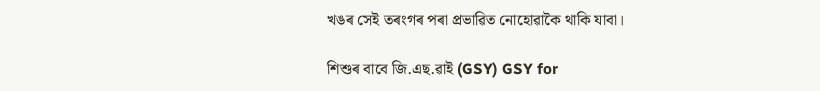খঙৰ সেই তৰংগৰ পৰা প্ৰভাৱিত নোহোৱাকৈ থাকি যাবা।

শিশুৰ বাবে জি.এছ.ৱাই (GSY) GSY for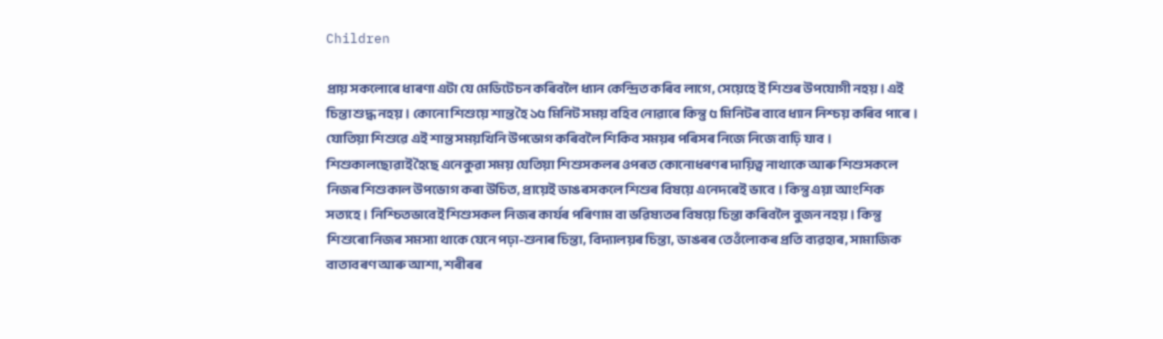Children

প্ৰায় সকলোৰে ধাৰণা এটা যে মেডিটেচন কৰিবলৈ ধ্যান কেন্দ্ৰিত কৰিব লাগে, সেয়েহে ই শিশুৰ উপযোগী নহয়। এই চিন্তা শুদ্ধ নহয়। কোনো শিশুয়ে শান্ত হৈ ১৫ মিনিট সময় বহিব নোৱাৰে কিন্তু ৫ মিনিটৰ বাবে ধ্যান নিশ্চয় কৰিব পাৰে। যোতিয়া শিশুৱে এই শান্ত সময়খিনি উপভোগ কৰিবলৈ শিকিব সময়ৰ পৰিসৰ নিজে নিজে বাঢ়ি যাব। শিশুকালছোৱাই হৈছে এনেকুৱা সময় যেতিয়া শিশুসকলৰ ওপৰত কোনোধৰণৰ দায়িত্ব নাথাকে আৰু শিশুসকলে নিজৰ শিশুকাল উপভোগ কৰা উচিত, প্ৰায়েই ডাঙৰসকলে শিশুৰ বিষয়ে এনেদৰেই ভাবে। কিন্তু এয়া আংশিক সত্যহে। নিশ্চিতভাবেই শিশুসকল নিজৰ কাৰ্যৰ পৰিণাম বা ভৱিষ্যতৰ বিষয়ে চিন্তা কৰিবলৈ বুজন নহয়। কিন্তু শিশুৰো নিজৰ সমস্যা থাকে যেনে পঢ়া-শুনাৰ চিন্তা, বিদ্যালয়ৰ চিন্তা, ডাঙৰৰ তেওঁলোকৰ প্ৰতি ব্যৱহাৰ, সামাজিক বাতাবৰণ আৰু আশা, শৰীৰৰ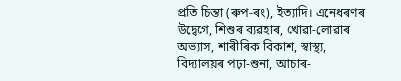প্ৰতি চিন্তা (ৰুপ-ৰং), ইত্যাদি। এনেধৰণৰ উদ্বেগে, শিশুৰ ব্যৱহাৰ, খোৱা-লোৱাৰ অভ্যাস, শাৰীৰিক বিকাশ, স্বাস্থ্য, বিদ্যালয়ৰ পঢ়া-শুনা, আচাৰ-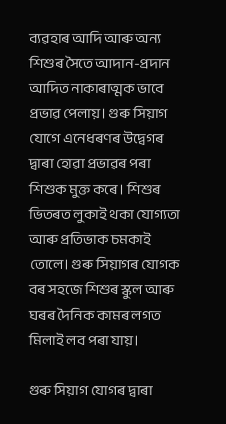ব্যৱহাৰ আদি আৰু অন্য শিশুৰ সৈতে আদান-প্ৰদান আদিত নাকাৰাত্মক ভাবে প্ৰভাৱ পেলায়। গুৰু সিয়াগ যোগে এনেধৰণৰ উদ্বেগৰ দ্বাৰা হোৱা প্ৰভাৱৰ পৰা শিশুক মুক্ত কৰে। শিশুৰ ভিতৰত লুকাই থকা যোগ্যতা আৰু প্ৰতিভাক চমকাই তোলে। গুৰু সিয়াগৰ যোগক বৰ সহজে শিশুৰ স্কুল আৰু ঘৰৰ দৈনিক কামৰ লগত মিলাই লব পৰা যায়।

গুৰু সিয়াগ যোগৰ দ্বাৰা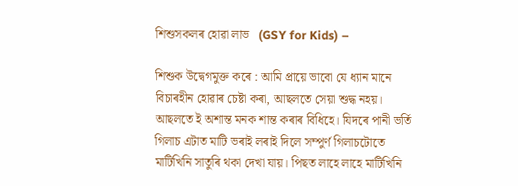শিশুসকলৰ হোৱা লাভ   (GSY for Kids) –

শিশুক উদ্বেগমুক্ত কৰে : আমি প্ৰায়ে ভাবো যে ধ্যান মানে বিচাৰহীন হোৱাৰ চেষ্টা কৰা, আছলতে সেয়া শুদ্ধ নহয়। আছলতে ই অশান্ত মনক শান্ত কৰাৰ বিধিহে। যিদৰে পানী ভৰ্তি গিলাচ এটাত মাটি ভৰাই লৰাই দিলে সম্পুৰ্ণ গিলাচটোতে মাটিখিনি সাতুৰি থকা দেখা যায়। পিছত লাহে লাহে মাটিখিনি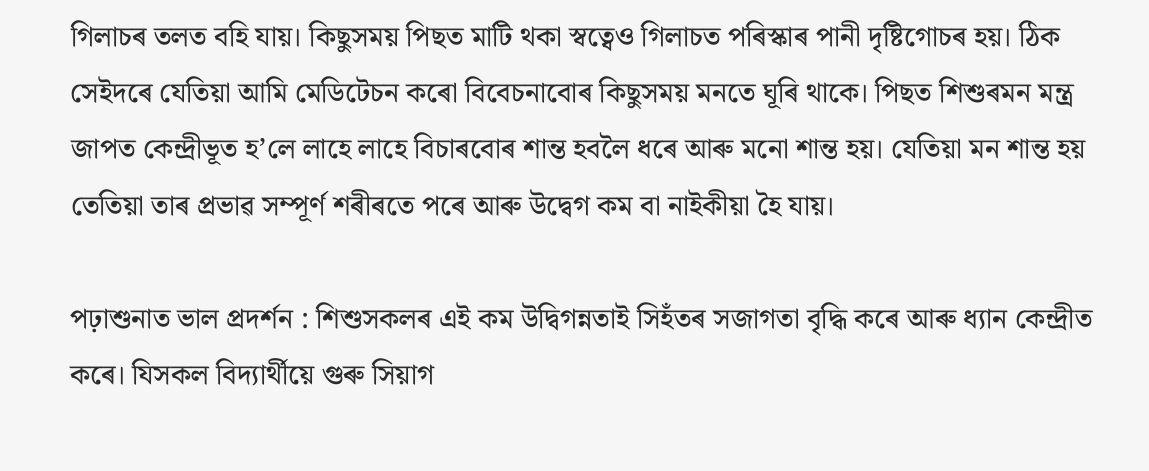গিলাচৰ তলত বহি যায়। কিছুসময় পিছত মাটি থকা স্বত্বেও গিলাচত পৰিস্কাৰ পানী দৃষ্টিগোচৰ হয়। ঠিক সেইদৰে যেতিয়া আমি মেডিটেচন কৰো বিবেচনাবোৰ কিছুসময় মনতে ঘূৰি থাকে। পিছত শিশুৰমন মন্ত্ৰ জাপত কেন্দ্ৰীভূত হ’লে লাহে লাহে বিচাৰবোৰ শান্ত হবলৈ ধৰে আৰু মনো শান্ত হয়। যেতিয়া মন শান্ত হয় তেতিয়া তাৰ প্ৰভাৱ সম্পূৰ্ণ শৰীৰতে পৰে আৰু উদ্বেগ কম বা নাইকীয়া হৈ যায়।

পঢ়াশুনাত ভাল প্ৰদৰ্শন : শিশুসকলৰ এই কম উদ্বিগন্নতাই সিহঁতৰ সজাগতা বৃদ্ধি কৰে আৰু ধ্যান কেন্দ্ৰীত কৰে। যিসকল বিদ্যাৰ্থীয়ে গুৰু সিয়াগ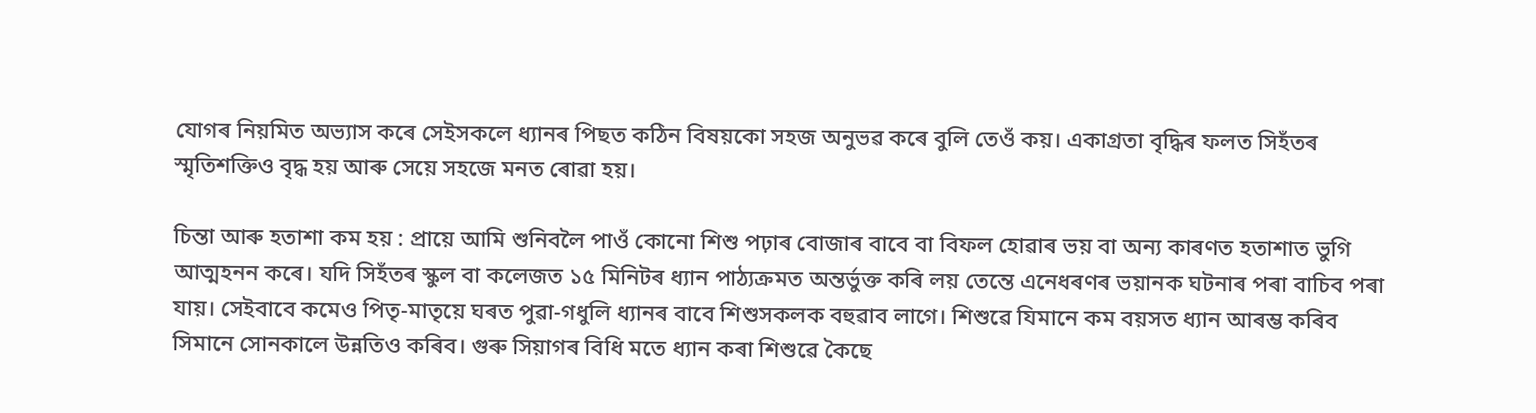যোগৰ নিয়মিত অভ্যাস কৰে সেইসকলে ধ্যানৰ পিছত কঠিন বিষয়কো সহজ অনুভৱ কৰে বুলি তেওঁ কয়। একাগ্ৰতা বৃদ্ধিৰ ফলত সিহঁতৰ স্মৃতিশক্তিও বৃদ্ধ হয় আৰু সেয়ে সহজে মনত ৰোৱা হয়।

চিন্তা আৰু হতাশা কম হয় : প্ৰায়ে আমি শুনিবলৈ পাওঁ কোনো শিশু পঢ়াৰ বোজাৰ বাবে বা বিফল হোৱাৰ ভয় বা অন্য কাৰণত হতাশাত ভুগি আত্মহনন কৰে। যদি সিহঁতৰ স্কুল বা কলেজত ১৫ মিনিটৰ ধ্যান পাঠ্যক্ৰমত অন্তৰ্ভুক্ত কৰি লয় তেন্তে এনেধৰণৰ ভয়ানক ঘটনাৰ পৰা বাচিব পৰা যায়। সেইবাবে কমেও পিতৃ-মাতৃয়ে ঘৰত পুৱা-গধুলি ধ্যানৰ বাবে শিশুসকলক বহুৱাব লাগে। শিশুৱে যিমানে কম বয়সত ধ্যান আৰম্ভ কৰিব সিমানে সোনকালে উন্নতিও কৰিব। গুৰু সিয়াগৰ বিধি মতে ধ্যান কৰা শিশুৱে কৈছে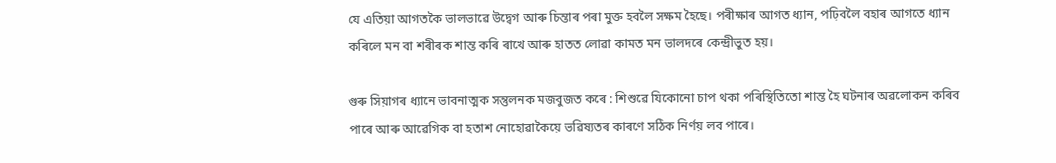যে এতিয়া আগতকৈ ভালভাৱে উদ্বেগ আৰু চিন্তাৰ পৰা মুক্ত হবলৈ সক্ষম হৈছে। পৰীক্ষাৰ আগত ধ্যান, পঢ়িবলৈ বহাৰ আগতে ধ্যান কৰিলে মন বা শৰীৰক শান্ত কৰি ৰাখে আৰু হাতত লোৱা কামত মন ভালদৰে কেন্দ্ৰীভুত হয়।

গুৰু সিয়াগৰ ধ্যানে ভাবনাত্মক সন্তুলনক মজবুজত কৰে : শিশুৱে যিকোনো চাপ থকা পৰিস্থিতিতো শান্ত হৈ ঘটনাৰ অৱলোকন কৰিব পাৰে আৰু আৱেগিক বা হতাশ নোহোৱাকৈয়ে ভৱিষ্যতৰ কাৰণে সঠিক নিৰ্ণয় লব পাৰে।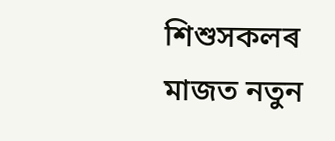শিশুসকলৰ মাজত নতুন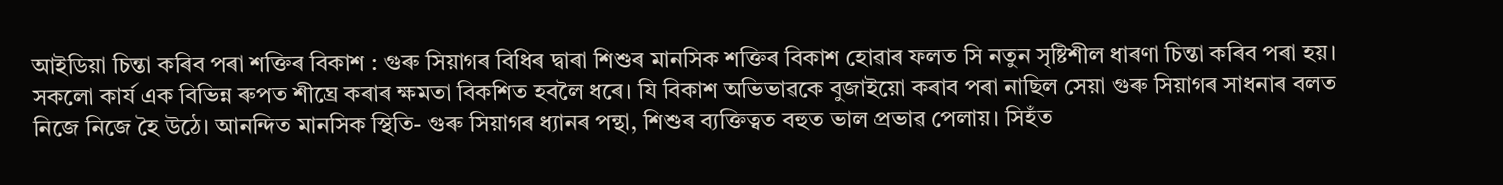আইডিয়া চিন্তা কৰিব পৰা শক্তিৰ বিকাশ : গুৰু সিয়াগৰ বিধিৰ দ্বাৰা শিশুৰ মানসিক শক্তিৰ বিকাশ হোৱাৰ ফলত সি নতুন সৃষ্টিশীল ধাৰণা চিন্তা কৰিব পৰা হয়। সকলো কাৰ্য এক বিভিন্ন ৰুপত শীঘ্ৰে কৰাৰ ক্ষমতা বিকশিত হবলৈ ধৰে। যি বিকাশ অভিভাৱকে বুজাইয়ো কৰাব পৰা নাছিল সেয়া গুৰু সিয়াগৰ সাধনাৰ বলত নিজে নিজে হৈ উঠে। আনন্দিত মানসিক স্থিতি- গুৰু সিয়াগৰ ধ্যানৰ পন্থা, শিশুৰ ব্যক্তিত্বত বহুত ভাল প্ৰভাৱ পেলায়। সিহঁত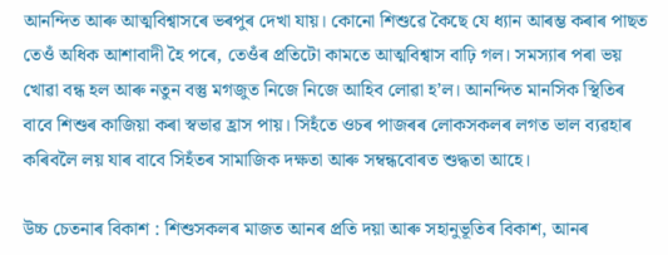আনন্দিত আৰু আত্মবিশ্বাসৰে ভৰপুৰ দেখা যায়। কোনো শিশুৱে কৈছে যে ধ্যান আৰম্ভ কৰাৰ পাছত তেওঁ অধিক আশাবাদী হৈ পৰে, তেওঁৰ প্ৰতিটো কামতে আত্মবিশ্বাস বাঢ়ি গল। সমস্যাৰ পৰা ভয় খোৱা বন্ধ হল আৰু নতুন বস্তু মগজুত নিজে নিজে আহিব লোৱা হ’ল। আনন্দিত মানসিক স্থিতিৰ বাবে শিশুৰ কাজিয়া কৰা স্বভাৱ হ্ৰাস পায়। সিহঁতে ওচৰ পাজৰৰ লোকসকলৰ লগত ভাল ব্যৱহাৰ কৰিবলৈ লয় যাৰ বাবে সিহঁতৰ সামাজিক দক্ষতা আৰু সম্বন্ধবোৰত শুদ্ধতা আহে।

উচ্চ চেতনাৰ বিকাশ : শিশুসকলৰ মাজত আনৰ প্ৰতি দয়া আৰু সহানুভূতিৰ বিকাশ, আনৰ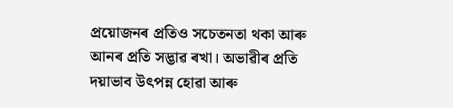প্ৰয়োজনৰ প্ৰতিও সচেতনতা থকা আৰু আনৰ প্ৰতি সদ্ভাৱ ৰখা। অভাৱীৰ প্ৰতি দয়াভাব উৎপন্ন হোৱা আৰু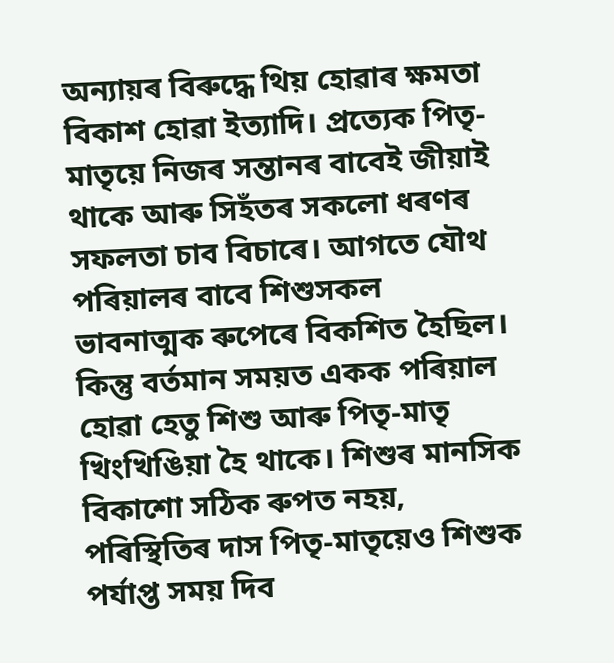অন্যায়ৰ বিৰুদ্ধে থিয় হোৱাৰ ক্ষমতা বিকাশ হোৱা ইত্যাদি। প্ৰত্যেক পিতৃ-মাতৃয়ে নিজৰ সন্তানৰ বাবেই জীয়াই থাকে আৰু সিহঁতৰ সকলো ধৰণৰ সফলতা চাব বিচাৰে। আগতে যৌথ পৰিয়ালৰ বাবে শিশুসকল ভাবনাত্মক ৰুপেৰে বিকশিত হৈছিল। কিন্তু বৰ্তমান সময়ত একক পৰিয়াল হোৱা হেতু শিশু আৰু পিতৃ-মাতৃ খিংখিঙিয়া হৈ থাকে। শিশুৰ মানসিক বিকাশো সঠিক ৰুপত নহয়, পৰিস্থিতিৰ দাস পিতৃ-মাতৃয়েও শিশুক পৰ্যাপ্ত সময় দিব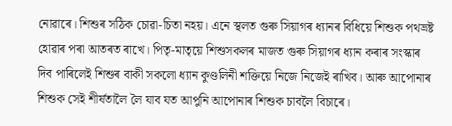নোৱাৰে। শিশুৰ সঠিক চোৱা-চিতা নহয়। এনে স্থলত গুৰু সিয়াগৰ ধ্যানৰ বিধিয়ে শিশুক পথভ্ৰষ্ট হোৱাৰ পৰা আতৰত ৰাখে। পিতৃ-মাতৃয়ে শিশুসকলৰ মাজত গুৰু সিয়াগৰ ধ্যান কৰাৰ সংস্কাৰ দিব পাৰিলেই শিশুৰ বাকী সকলো ধ্যান কুণ্ডলিনী শক্তিয়ে নিজে নিজেই ৰাখিব। আৰু আপোনাৰ শিশুক সেই শীৰ্ষতালৈ লৈ যাব যত আপুনি আপোনাৰ শিশুক চাবলৈ বিচাৰে।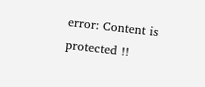error: Content is protected !!